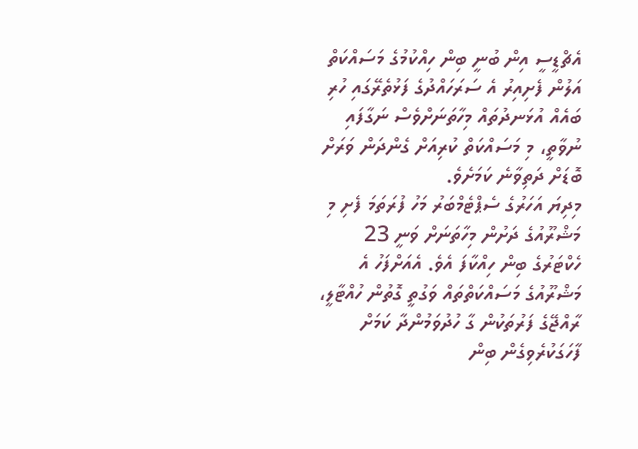އެޗްޑީސީ އިން ބުނީ ބިން ހިއްކުމުގެ މަސައްކަތް އަލުން ފެށިއިރު އެ ސަރަހައްދުގެ ފަޅުތެރޭގައި ހުރި ބައެއް އުޅަނދުތައް މިހާތަނަށްވެސް ނަގާފައި ނުވާތީ، މި މަސައްކަތް ކުރިއަށް ގެންދަން ވަރަށް ބޮޑަށް ދަތިވާނެ ކަމަށެވެ.
މިދިޔަ އަހަރުގެ ސެޕްޓެމްބަރު މަހު ފުރަތަމަ ފެށި މި މަޝްރޫއުގެ ދަށުން މިހާތަނަށް ވަނީ 23 ހެކްޓަރުގެ ބިން ހިއްކާފަ އެވެ. އެއަށްފަހު އެ މަޝްރޫއުގެ މަސައްކަތްތައް ވަގުތީ ގޮތުން ހުއްޓާލީ، ރާއްޖޭގެ ފަރުތަކުން ގާ ހުދުވަމުންދާ ކަމަށް ފާހަގަކުރެވިގެން ބިން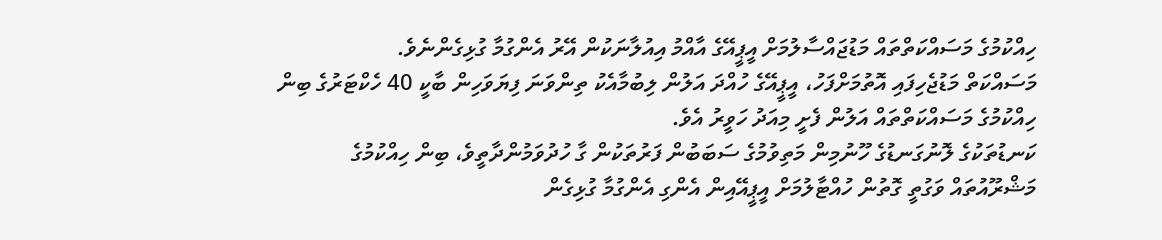ހިއްކުމުގެ މަސައްކަތްތައް މަޑުޖައްސާލުމަށް އީޕީއޭގެ އާއްމު އިއުލާނަކުން އޭރު އެންގުމާ ގުޅިގެންނެވެ.
މަސައްކަތް މަޑުޖެހިފައި އޮތުމަށްފަހު، އީޕީއޭގެ ހުއްދަ އަލުން ލިބުމާއެކު ތިންވަނަ ފިޔަވަހިން ބާކީ 40 ހެކްޓަރުގެ ބިން ހިއްކުމުގެ މަސައްކަތްތައް އަލުން ފެށީ މިއަދު ހަވީރު އެވެ.
ކަނޑުތަކުގެ ލޮނުގަނޑުގެ ހޫނުމިން މަތިވުމުގެ ސަބަބުން ފަރުތަކުން ގާ ހުދުވަމުންދާތީވެ، ބިން ހިއްކުމުގެ މަޝްރޫއުތައް ވަގުތީ ގޮތުން ހުއްޓާލުމަށް އީޕީއޭއިން އެންގި އެންގުމާ ގުޅިގެން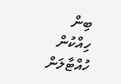ބިން ހިއްކުން ހުއްޓާލަން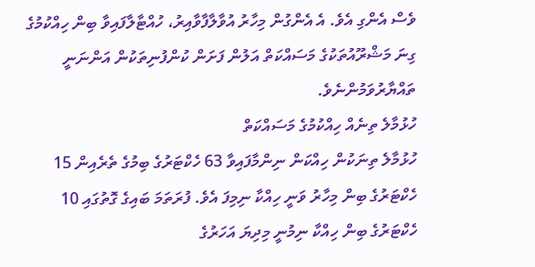ވެސް އެންގި އެވެ. އެ އެންގުން މިހާރު އުވާލާފާވާއިރު، ހުއްޓާލާފައިވާ ބިން ހިއްކުމުގެ ގިނަ މަޝްރޫއުތަކުގެ މަސައްކަތް އަލުން ފަށަން ކުންފުނިތަކުން އަންނަނީ ތައްޔާރުވަމުންނެވެ.
ހުޅުމާލެ ތިނެއް ހިއްކުމުގެ މަސައްކަތް
ހުޅުމާލެ ތިނަކުން ހިއްކަން ނިންމާފައިވާ 63 ހެކްޓަރުގެ ބިމުގެ ތެރެއިން 15 ހެކްޓަރުގެ ބިން މިހާރު ވަނީ ހިއްކާ ނިމިފަ އެވެ. ފުރަތަމަ ބައިގެ ގޮތުގައި 10 ހެކްޓަރުގެ ބިން ހިއްކާ ނިމުނީ މިދިޔަ އަހަރުގެ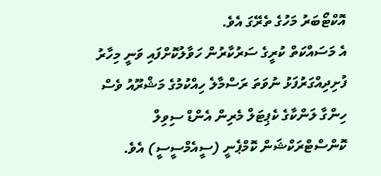އޮކްޓޯބަރު މަހުގެ ތެރޭގަ އެވެ.
އެ މަސައްކަތް ކުރީގެ ސަރުކާރުން ހަވާލުކޮށްފައި ވަނީ މިހާރު ފުށިދިއްގަރުފަޅު ނުވަތަ ރަސްމާލެ ހިއްކުމުގެ މަޝްރޫއު ވެސް ހިންގާ ލަންކާގެ ކެޕިޓަލް މެރިން އެންޑް ސިވިލް ކޮންސްޓްރަކްޝަން ކޮމްޕެނީ (ސީއެމްސީސީ) އެވެ.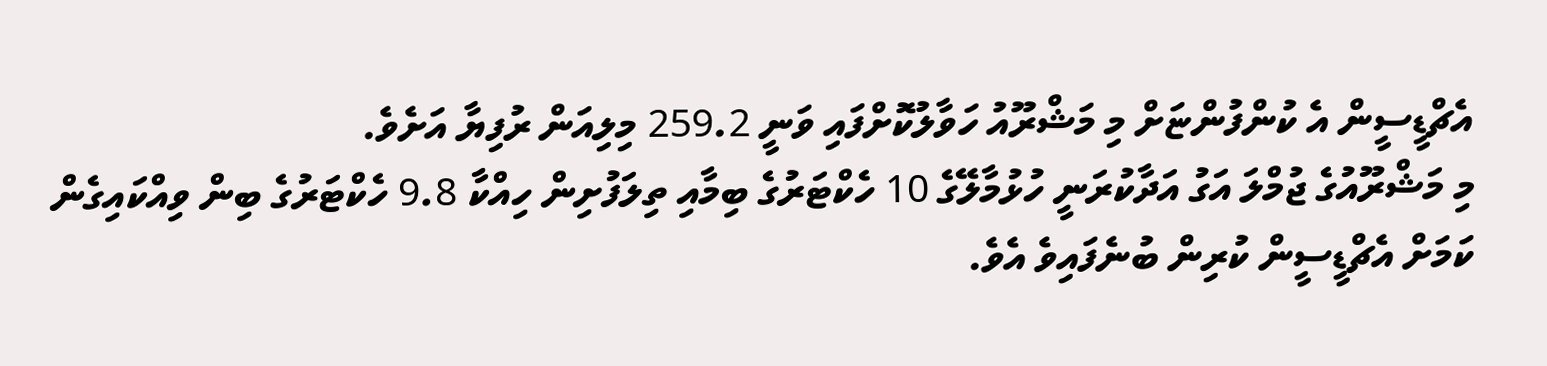އެޗްޑީސީން އެ ކުންފުންޏަށް މި މަޝްރޫއު ހަވާލުކޮށްފައި ވަނީ 259.2 މިލިއަން ރުފިޔާ އަށެވެ.
މި މަޝްރޫއުގެ ޖުމްލަ އަގު އަދާކުރަނީ ހުޅުމާލޭގެ 10 ހެކްޓަރުގެ ބިމާއި ތިލަފުށިން ހިއްކާ 9.8 ހެކްޓަރުގެ ބިން ވިއްކައިގެން ކަމަށް އެޗްޑީސީން ކުރިން ބުނެފައިވެ އެވެ.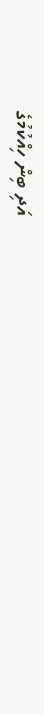އަދި ބިން ހިއްކުމުގެ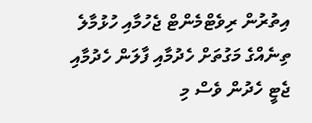އިތުރުން ރިވެޓްމެންޓް ޖެހުމާއި ހުޅުމާލެ ތިނެއްގެ މަގުތަށް ހެދުމާއި ފާލަން ހެދުމާއި ޖެޓީ ހެދުން ވެސް މި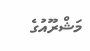މަޝްރޫއުގެ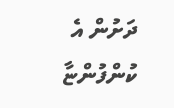ދަށުން އެ ކުންފުންޏާ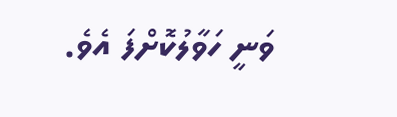ވަނީ ހަވާލުކޮށްފަ އެވެ.